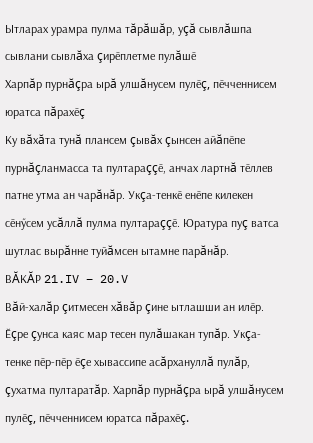Ытларах урамра пулма тăрăшăр, уçă сывлăшпа сывлани сывлăха çирӗплетме пулăшӗ
Харпăр пурнăçра ырă улшăнусем пулӗç, пӗчченнисем юратса пăрахӗç
Ку вăхăта тунă плансем çывăх çынсен айăпӗпе пурнăçланмасса та пултараççӗ, анчах лартнă тӗллев патне утма ан чарăнăр. Укçа-тенкӗ енӗпе килекен сӗнӳсем усăллă пулма пултараççӗ. Юратура пуç ватса шутлас вырăнне туйăмсен ытамне парăнăр.
ВĂКĂР 21.IV – 20.V
Вăй-халăр çитмесен хăвăр çине ытлашши ан илӗр. Ӗçре çунса каяс мар тесен пулăшакан тупăр. Укçа-тенке пӗр-пӗр ӗçе хывассипе асăрхануллă пулăр, çухатма пултаратăр. Харпăр пурнăçра ырă улшăнусем пулӗç, пӗчченнисем юратса пăрахӗç.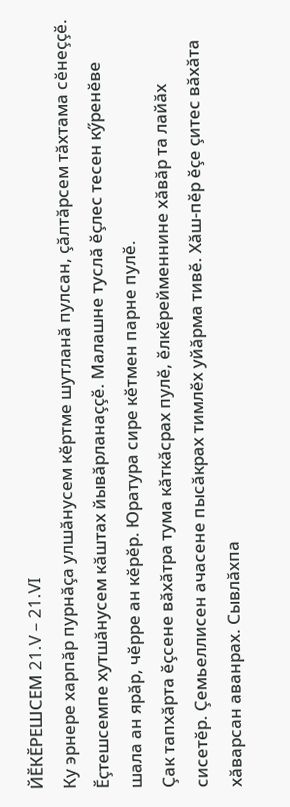ЙӖКӖРЕШСЕМ 21.V – 21.VI
Ку эрнере харпăр пурнăçа улшăнусем кӗртме шутланă пулсан, çăлтăрсем тăхтама сӗнеççӗ. Ӗçтешсемпе хутшăнусем кăштах йывăрланаççӗ. Малашне туслă ӗçлес тесен кӳренӗве шала ан ярăр, чӗрре ан кӗрӗр. Юратура сире кӗтмен парне пулӗ.
Çак тапхăрта ӗçсене вăхăтра тума кăткăсрах пулӗ, ӗлкӗрейменнине хăвăр та лайăх сисетӗр. Çемьеллисен ачасене пысăкрах тимлӗх уйăрма тивӗ. Хăш-пӗр ӗçе çитес вăхăта хăварсан аванрах. Сывлăхпа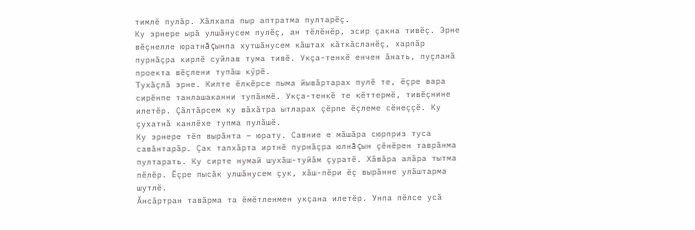тимлӗ пулăр. Хăлхапа пыр аптратма пултарӗç.
Ку эрнере ырă улшăнусем пулӗç, ан тӗлӗнӗр, эсир çакна тивӗç. Эрне вӗçнелле юратнă çынпа хутшăнусем кăштах кăткăсланӗç, харпăр пурнăçра кирлӗ суйлав тума тивӗ. Укçа-тенкӗ енчен ăнать, пуçланă проекта вӗçлени тупăш кӳрӗ.
Тухăçлă эрне. Килте ӗлкӗрсе пыма йывăртарах пулӗ те, ӗçре вара сирӗнпе танлашаканни тупăнмӗ. Укçа-тенкӗ те кӗттермӗ, тивӗçнине илетӗр. Çăлтăрсем ку вăхăтра ытларах çӗрпе ӗçлеме сӗнеççӗ. Ку çухатнă канлӗхе тупма пулăшӗ.
Ку эрнере тӗп вырăнта – юрату. Савние е мăшăра сюрприз туса савăнтарăр. Çак тапхăрта иртнӗ пурнăçра юлнă çын çӗнӗрен таврăнма пултарать. Ку сирте нумай шухăш-туйăм çуратӗ. Хăвăра алăра тытма пӗлӗр. Ӗçре пысăк улшăнусем çук, хăш-пӗри ӗç вырăнне улăштарма шутлӗ.
Ăнсăртран тавăрма та ӗмӗтленмен укçана илетӗр. Унпа пӗлсе усă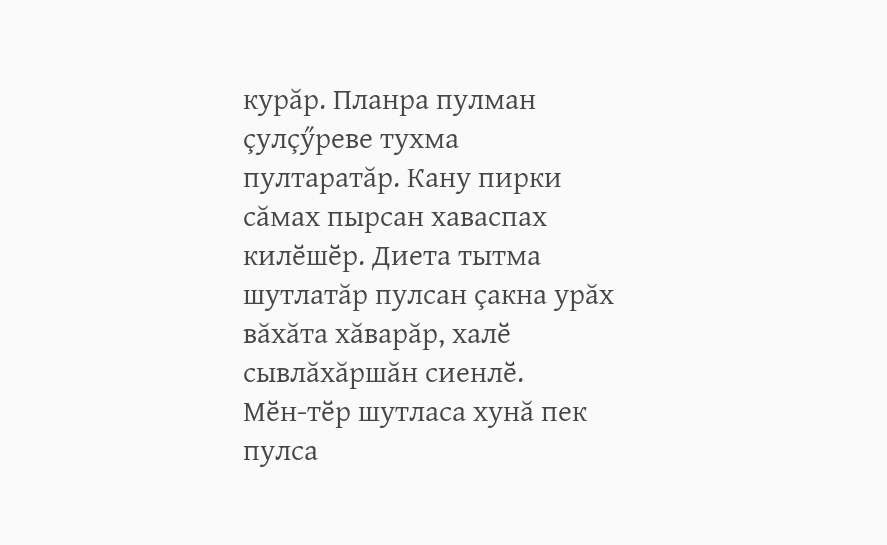курăр. Планра пулман çулçӳреве тухма пултаратăр. Кану пирки сăмах пырсан хаваспах килӗшӗр. Диета тытма шутлатăр пулсан çакна урăх вăхăта хăварăр, халӗ сывлăхăршăн сиенлӗ.
Мӗн-тӗр шутласа хунă пек пулса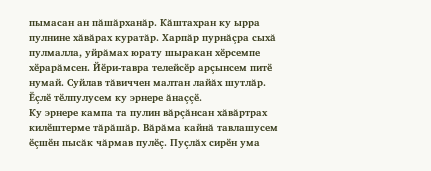пымасан ан пăшăрханăр. Кăштахран ку ырра пулнине хăвăрах куратăр. Харпăр пурнăçра сыхă пулмалла, уйрăмах юрату шыракан хӗрсемпе хӗрарăмсен. Йӗри-тавра телейсӗр арçынсем питӗ нумай. Суйлав тăвиччен малтан лайăх шутлăр. Ӗçлӗ тӗлпулусем ку эрнере ăнаççӗ.
Ку эрнере кампа та пулин вăрçăнсан хăвăртрах килӗштерме тăрăшăр. Вăрăма кайнă тавлашусем ӗçшӗн пысăк чăрмав пулӗç. Пуçлăх сирӗн ума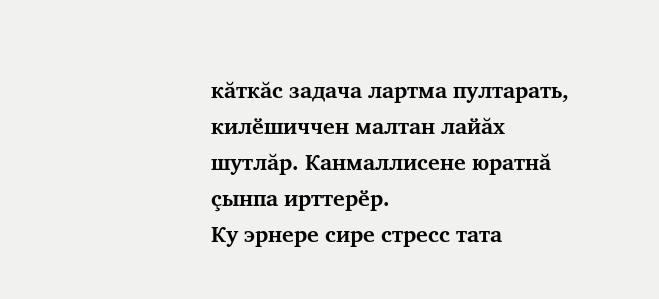кăткăс задача лартма пултарать, килӗшиччен малтан лайăх шутлăр. Канмаллисене юратнă çынпа ирттерӗр.
Ку эрнере сире стресс тата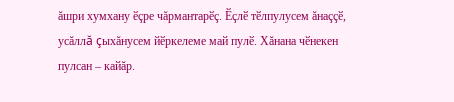ăшри хумхану ӗçре чăрмантарӗç. Ӗçлӗ тӗлпулусем ăнаççӗ, усăллă çыхăнусем йӗркелеме май пулӗ. Хăнана чӗнекен пулсан – кайăр.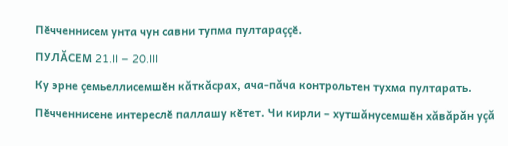Пӗчченнисем унта чун савни тупма пултараççӗ.
ПУЛĂСЕМ 21.II – 20.III
Ку эрне çемьеллисемшӗн кăткăсрах, ача-пăча контрольтен тухма пултарать. Пӗчченнисене интереслӗ паллашу кӗтет. Чи кирли – хутшăнусемшӗн хăвăрăн уçă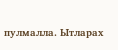пулмалла. Ытларах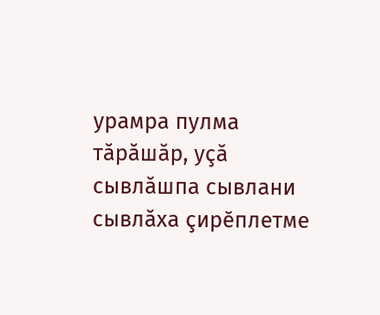урамра пулма тăрăшăр, уçă сывлăшпа сывлани сывлăха çирӗплетме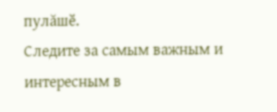пулăшӗ.
Следите за самым важным и интересным в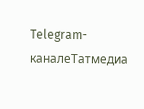Telegram-каналеТатмедиа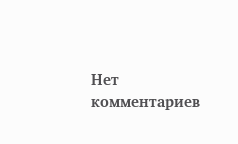Нет комментариев